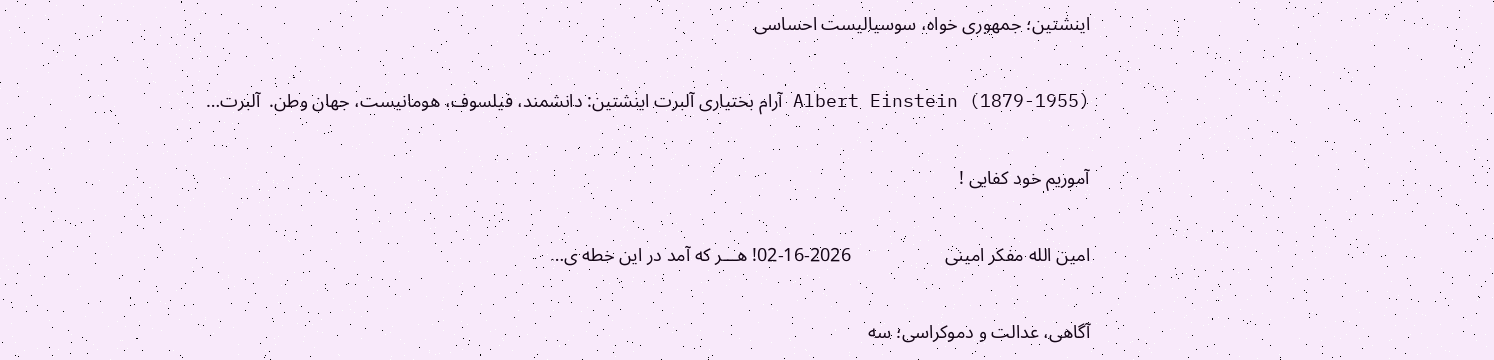اینشتین؛ جمهوری خواه، سوسیالیست احساسی

Albert Einstein (1879-1955) آرام بختیاری آلبرت اینشتین: دانشمند، فیلسوف، هومانیست، جهان وطن.  آلبرت…

آموریم خود کفایی !

امین الله مفکر امینی                    2026-16-02! هـــر که آمد در این خطه ی…

آگاهی، عدالت و دموکراسی؛ سه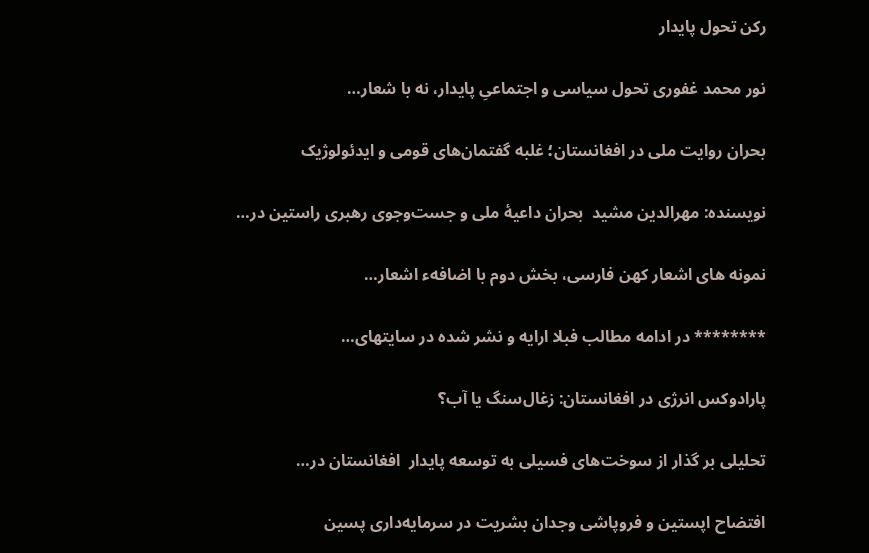رکن تحول پایدار

نور محمد غفوری تحول سیاسی و اجتماعیِ پایدار، نه با شعار…

بحران روایت ملی در افغانستان؛ غلبه گفتمان‌های قومی و ایدئولوژیک

نویسنده: مهرالدین مشید  بحران داعیهٔ ملی و جست‌وجوی رهبری راستین در…

نمونه های اشعار کهن فارسی، بخش دوم با اضافهء اشعار…

******** در ادامه مطالب فبلا ارايه و نشر شده در سایتهای…

پارادوکس انرژی در افغانستان: زغال‌سنگ یا آب؟

تحلیلی بر گذار از سوخت‌های فسیلی به توسعه پایدار  افغانستان در…

افتضاح اپستین و فروپاشی وجدان بشریت در سرمایه‌داری پسین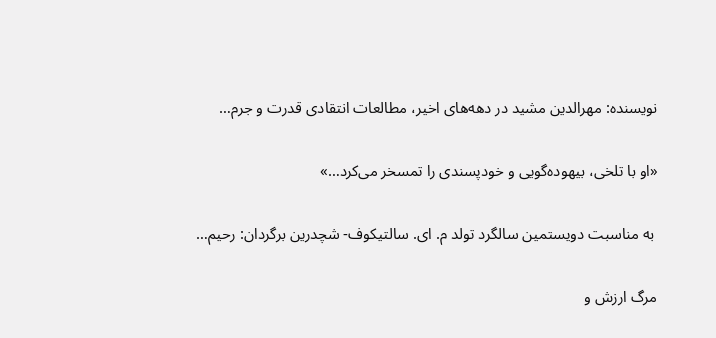نویسنده: مهرالدین مشید در دهه‌های اخیر، مطالعات انتقادی قدرت و جرم…

«او با تلخی، بیهوده‌گویی و خودپسندی را تمسخر می‌کرد…»

 به مناسبت دویستمین سالگرد تولد م. ای. سالتیکوف- شچدرین برگردان: رحیم…

مرگ ارزش و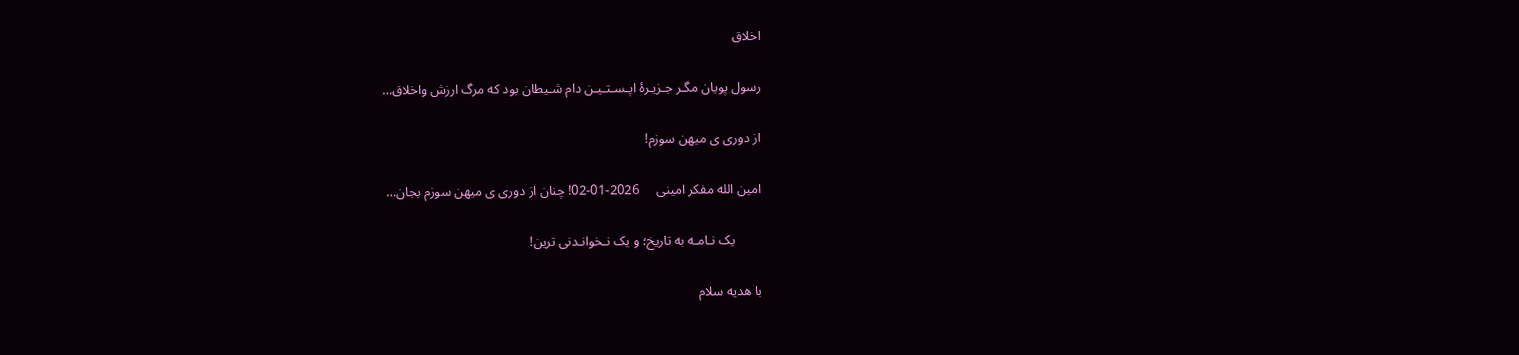اخلاق

رسول پویان مگـر جـزیـرۀ اپـسـتـیـن دام شـیطان بود که مرگ ارزش واخلاق…

از دوری ی میهن سوزم!

امین الله مفکر امینی     2026-01-02! چنان از دوری ی میهن سوزم بجان…

        یک نـامـه به تاریخ؛ و یک نـخوانـدنی ترین!

با هدیه سلام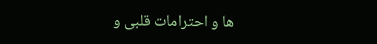ها و احترامات قلبی و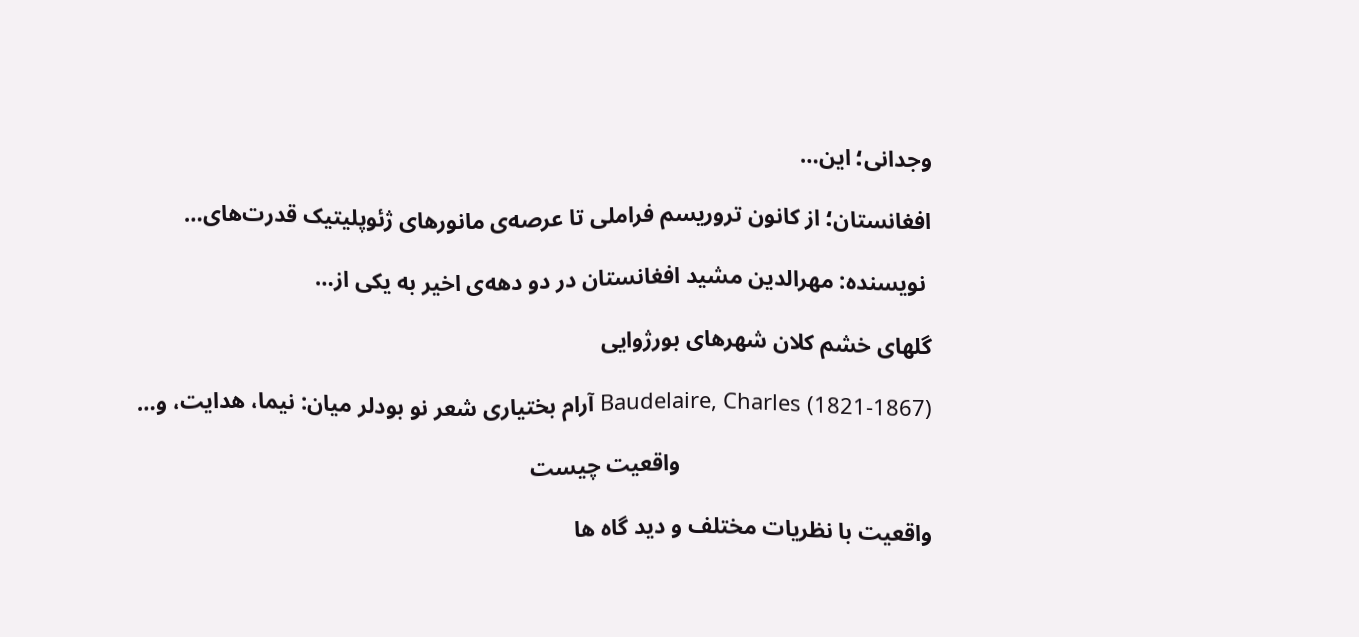وجدانی؛ این…

افغانستان؛ از کانون تروریسم فراملی تا عرصه‌ی مانورهای ژئوپلیتیک قدرت‌های…

 نویسنده: مهرالدین مشید افغانستان در دو دهه‌ی اخیر به یکی از…

گلهای خشم کلان شهرهای بورژوایی

Baudelaire, Charles (1821-1867) آرام بختیاری شعر نو بودلر میان: نیما، هدایت، و…

                                            واقعیت چیست

واقعیت با نظریات مختلف و دید گاه ها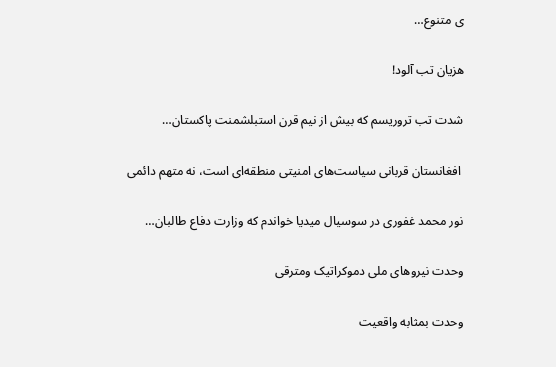ی متنوع…

هزیان تب آلود!

شدت تب تروریسم که بیش از نیم قرن استبلشمنت پاکستان…

 افغانستان قربانی سیاست‌های امنیتی منطقه‌ای است، نه متهم دائمی

نور محمد غفوری در سوسیال میدیا خواندم که وزارت دفاع طالبان…

وحدت نیروهای ملی دموکراتیک ومترقی

وحدت بمثابه واقعیت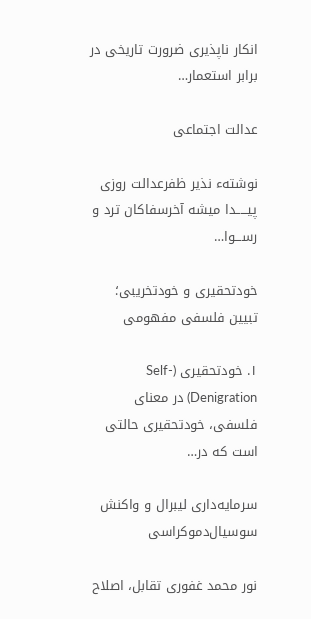انکار ناپذیری ضرورت تاریخی در برابر استعمار…

عدالت اجتماعی

نوشتهء نذیر ظفرعدالت روزی پیـــــدا میشه آخرسفاکان ترد و رســـوا…

خودتحقیری و خودتخریبی؛ تبیین فلسفی مفهومی

۱. خودتحقیری (Self-Denigration) در معنای فلسفی، خودتحقیری حالتی است که در…

سرمایه‌داری لیبرال و واکنش سوسیال‌دموکراسی

نور محمد غفوری تقابل، اصلاح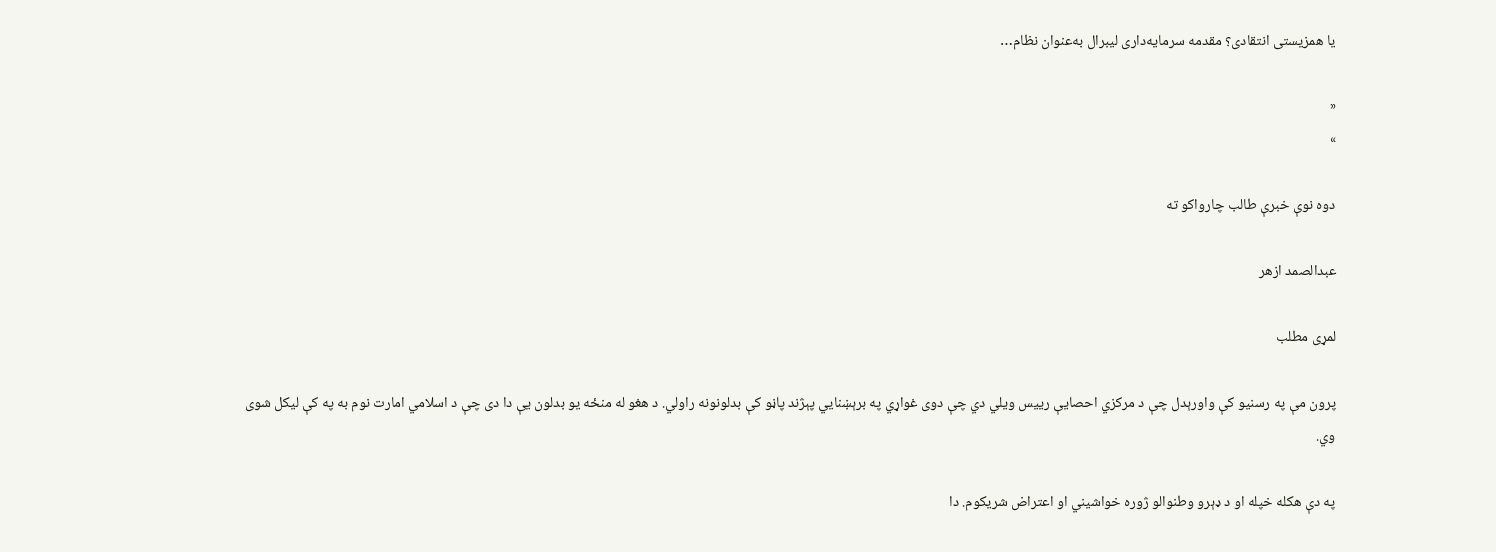یا همزیستی انتقادی؟ مقدمه سرمایه‌داری لیبرال به‌عنوان نظام…

«
»

دوه نوې خبرې طالب چارواکو ته

عبدالصمد ازهر

لمړی مطلب

پرون مې په رسنيو کې واورېدل چې د مرکزي احصايې رييس ويلي دي چې دوی غواړي په برېښنايي پېژند پاڼو کې بدلونونه راولي. د هغو له منځه يو بدلون يې دا دی چې د اسلامي امارت نوم به په کې ليکل شوی وي.

په دې هکله خپله او د ډېرو وطنوالو ژوره خواشيني او اعتراض شريکوم. دا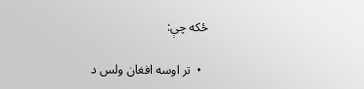ځکه چې:

  •  تر اوسه افغان ولس د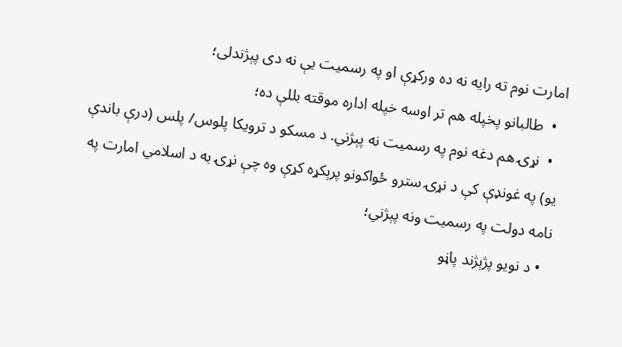امارت نوم ته رايه نه ده ورکړې او په رسميت يې نه دی پېژندلی؛
  •  طالبانو پخپله هم تر اوسه خپله اداره موقته بللې ده؛
  •  نړۍ هم دغه نوم په رسميت نه پېژني. د مسکو د ترويکا پلوس/ پلس (درې باندې يو) په غونډې کې د نړۍ سترو ځواکونو پرېکړه کړې وه چې نړۍ به د اسلامي امارت په نامه دولت په رسميت ونه پېژني؛
  • د نويو پژېژند پاڼو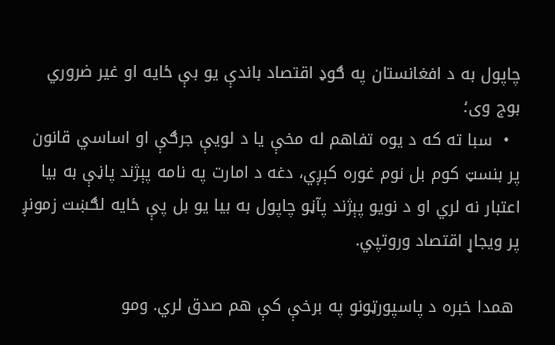چاپول به د افغانستان په ګوډ اقتصاد باندې يو بې ځايه او غیر ضروري بوج وی؛
  •  سبا ته که د يوه تفاهم له مخې يا د لويې جرګې او اساسي قانون پر بنسټ کوم بل نوم غوره کېږي، دغه د امارت په نامه پېژند پاڼې به بيا اعتبار نه لري او د نويو پېژند پآڼو چاپول به بيا يو بل پې ځايه لګښت زمونږ پر ويجاړ اقتصاد وروتپي.

 همدا خبره د پاسپورټونو په برخې کې هم صدق لري. ومو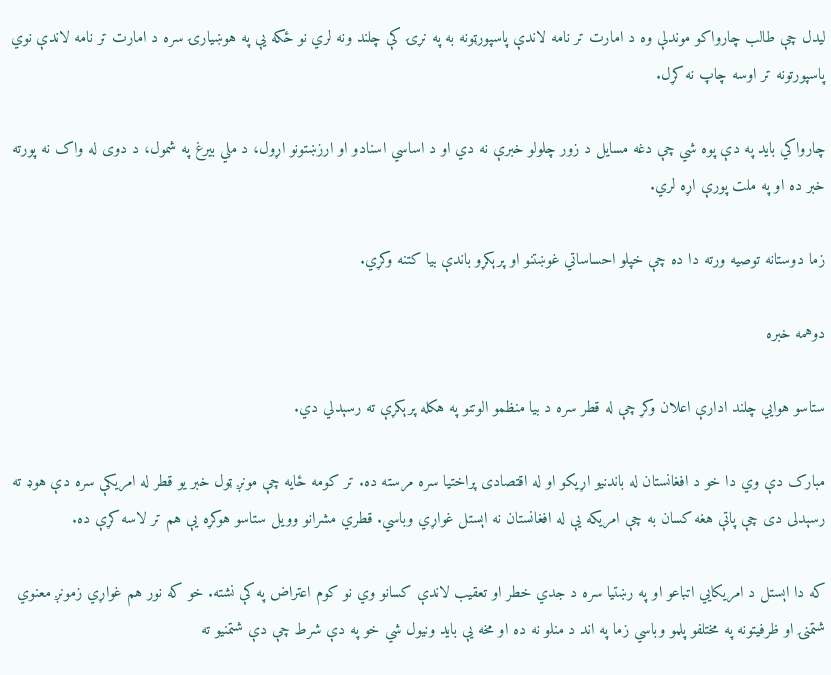لیدل چې طالب چارواکو موندلې وه د امارت تر نامه لاندې پاسپورټونه به په نړۍ کې چلند ونه لري نو ځکه يې په هوښيارۍ سره د امارت تر نامه لاندې نوي پاسپورتونه تر اوسه چاپ نه کړل.

چارواکي بايد په دې پوه شي چې دغه مسايل د زور چلولو خبرې نه دي او د اساسي اسنادو او ارزښتونو اړول، د ملي بيرغ په شمول، د دوی له واک نه پورته خبر ده او په ملت پورې اړه لري.

زما دوستانه توصيه ورته دا ده چې خپلو احساساتي غوښتنو او پرېکړو باندې بيا کتنه وکړي.

دوهمه خبره

ستاسو هوايي چلند ادارې اعلان وکړ چې له قطر سره د بيا منظمو الوتنو په هکله پرېکړې ته رسېدلي دي.

مبارک دې وي دا خو د افغانستان له باندنيو اړيکو او له اقتصادی پراختیا سره مرسته ده. تر کومه ځايه چې مونږ ټول خبر يو قطر له امريکې سره دې هوډ ته رسېدلی دی چې پاتې هغه کسان به چې امريکه يې له افغانستان نه اېستل غواړي وباسي. قطري مشرانو وويل ستاسو هوکړه يې هم تر لاسه کړې ده.

که دا اېستل د امريکايي اتباعو او په رښتيا سره د جدي خطر او تعقيب لاندې کسانو وي نو کوم اعتراض په کې نشته. خو که نور هم غواړي زمونږ معنوي شتمنۍ او ظرفيتونه په مختلفو پلمو وباسي زما په اند د منلو نه ده او مخه يې بايد ونيول شي خو په دې شرط چې دې شتمنيو ته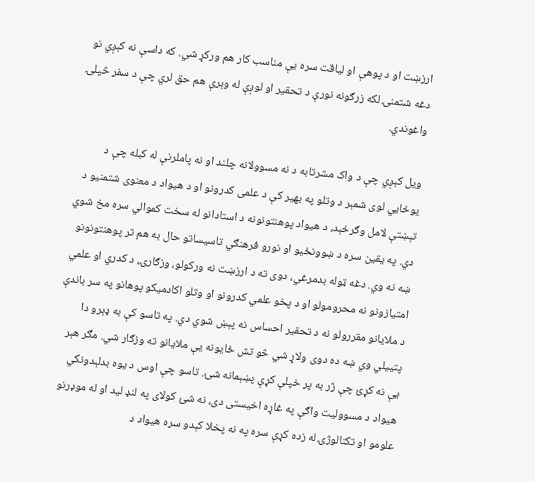ارزښت او د پوهې او لياقت سره يې مناسب کار هم ورکړ شي. که داسې نه کېږي نو دغه شتمنۍ لکه زرګونه نورې د تحقیر او لوږې له وېرې هم حق لري چې د سفر څپلۍ واغوندي.

ویل کېږي چې د واک مشرتابه د نه مسوولانه چلند او نه پاملرنې له کبله چې د يوځايي لوی شمېر د وتلو په بهير کې د علمی کدرونو او د هيواد د معنوی شتمنيو د تېښتې لامل وګرځېد، د هيواد پوهنتونونه د استادانو له سخت کموالي سره مخ شوي دي. په يقين سره د ښوونځيو او نورو فرهنګي تاسیساتو حال به هم تر پوهنتونونو  ښه نه وي. دغه ټوله بدمرغي، دوی ته د ارزښت نه ورکولو، وزګارۍ، د کدري او علمي امتيازونو نه محرومولو او د پخو علمي کدرونو او وتلو اکادميکو پوهانو په سر باندې د ملايانو مقررولو نه د تحقیر احساس نه پېښ شوي دي. په تاسو کې به ډېرو دا پتييلي وي ښه ده دوی ولاړ شي څو تش ځايونه يې ملايانو ته وزګار شي. مګر هېر يې نه کړئ چې ژر به پر خپلې کړې پښېمانه شئ. تاسو چې اوس د يوه بدلېدونکي هيواد د مسووليت واګې په غاړه اخيستی دی، نه شئ کولای په لنډ ليد او له موډرنو علومو او تکنالوژۍ له زده کړې سره په نه پخلا کېدو سره هيواد د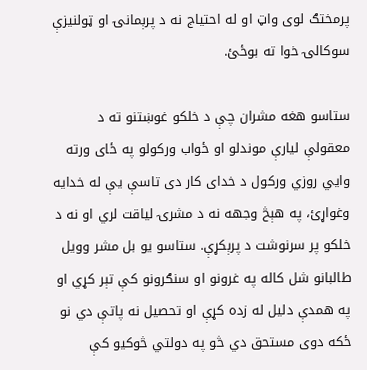پرمختګ لوی واټ او له احتياج نه د پرېمانۍ او ټولنيزې سوکالۍ خوا ته بوځئ.

ستاسو هغه مشران چې د خلکو غوښتنو ته د معقولې ليارې موندلو او ځواب ورکولو په ځای ورته وايي روزي ورکول د خدای کار دی تاسې يې له خدايه وغواړئ، په هېڅ وجهه نه د مشرۍ لياقت لري او نه د خلکو پر سرنوشت د پرېکړې. ستاسو يو بل مشر وويل طالبانو شل کاله په غرونو او سنګرونو کې تېر کړي او په همدې دليل له زده کړې او تحصيل نه پاتې دي نو ځکه دوی مستحق دي څو په دولتي څوکيو کې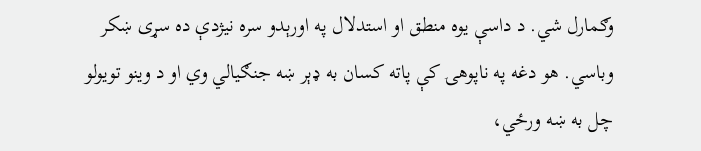وګمارل شي. د داسې يوه منطق او استدلال په اورېدو سره نيژدې ده سړی ښکر وباسي. هو دغه په ناپوهۍ کې پاته کسان به ډېر ښه جنګيالي وي او د وينو تويولو چل به ښه ورځي،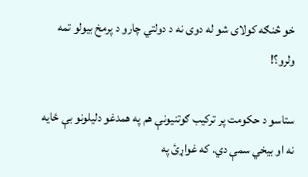خو څنګه کولای شو له دوی نه د دولتي چارو د پرمخ بيولو تمه ولرو؟!

ستاسو د حکومت پر ترکيب ګوتنيونې هم په همدغو دليلونو بې ځایه نه او بيخي سمې دي. که غواړئ په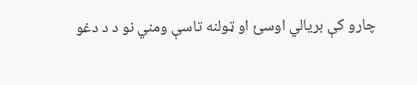چارو کې بريالي اوسئ او ټولنه تاسې ومني نو د د دغو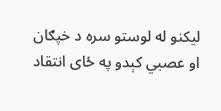ليکنو له لوستو سره د خپګان او عصبي کېدو په ځای انتقاد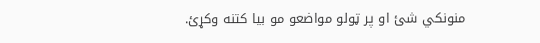منونکي شئ او پر ټولو مواضعو مو بيا کتنه وکړئ.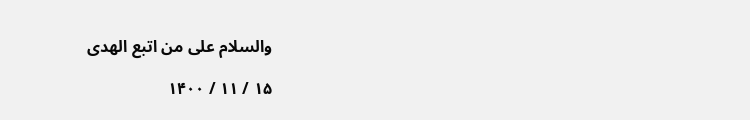والسلام علی من اتبع الهدی

۱۵ / ۱۱ / ۱۴۰۰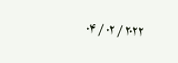۰۴ / ۰۲ / ۲۰۲۲